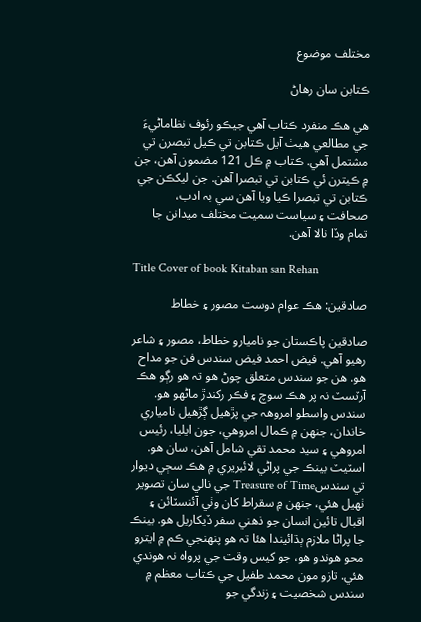مختلف موضوع

ڪتابن سان رھاڻ

ھي ھڪ منفرد ڪتاب آھي جيڪو رئوف نظاماڻيءَ جي مطالعي ھيٺ آيل ڪتابن تي ڪيل تبصرن تي مشتمل آھي. ڪتاب ۾ ڪل 121 مضمون آھن، جن ۾ ڪيترن ئي ڪتابن تي تبصرا آھن. جن ليکڪن جي ڪتابن تي تبصرا ڪيا ويا آھن سي بہ ادب، صحافت ۽ سياست سميت مختلف ميدانن جا تمام وڏا نالا آھن.

Title Cover of book Kitaban san Rehan

صادقين: هڪ عوام دوست مصور ۽ خطاط

صادقين پاڪستان جو ناميارو خطاط، مصور ۽ شاعر رهيو آهي. فيض احمد فيض سندس فن جو مداح هو. هن جو سندس متعلق چوڻ هو تہ هو رڳو هڪ آرٽسٽ نہ پر هڪ سوچ ۽ فڪر رکندڙ ماڻھو هو. سندس واسطو امروھہ جي پڙهيل ڳڙهيل نامياري خاندان، جنھن ۾ ڪمال امروهي، جون ايليا، رئيس امروهي ۽ سيد محمد تقي شامل آهن، سان هو. اسٽيٽ بينڪ جي پراڻي لائبريري ۾ هڪ سڄي ديوار تي سندسTreasure of Time جي نالي سان تصوير ٺھيل هئي، جنھن ۾ سقراط کان وٺي آئنسٽائن ۽ اقبال تائين انسان جو ذهني سفر ڏيکاريل هو. بينڪ جا پراڻا ملازم ٻڌائيندا هئا تہ هو پنھنجي ڪم ۾ ايترو محو هوندو هو، جو کيس وقت جي پرواه نہ هوندي هئي. تازو مون محمد طفيل جي ڪتاب معظم ۾ سندس شخصيت ۽ زندگي جو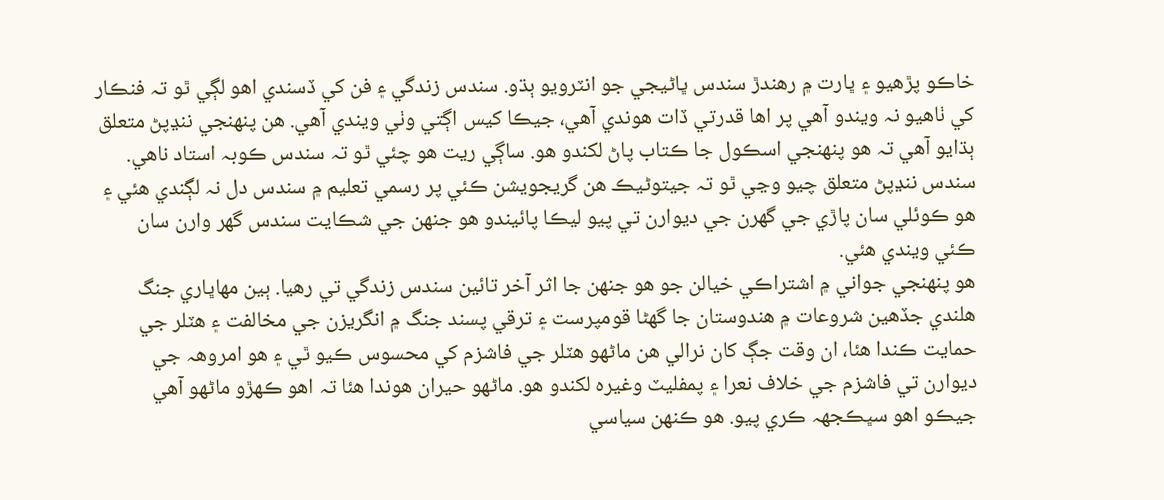خاڪو پڙهيو ۽ ڀارت ۾ رهندڙ سندس ڀاڻيجي جو انٽرويو ٻڌو. سندس زندگي ۽ فن کي ڏسندي اهو لڳي ٿو تہ فنڪار کي ٺاهيو نہ ويندو آهي پر اها قدرتي ڏات هوندي آهي، جيڪا کيس اڳتي وٺي ويندي آهي. هن پنھنجي ننڍپڻ متعلق ٻڌايو آهي تہ هو پنھنجي اسڪول جا ڪتاب پاڻ لکندو هو. ساڳي ريت هو چئي ٿو تہ سندس ڪوبہ استاد ناهي. سندس ننڍپڻ متعلق چيو وڃي ٿو تہ جيتوڻيڪ هن گريجويشن ڪئي پر رسمي تعليم ۾ سندس دل نہ لڳندي هئي ۽ هو ڪوئلي سان پاڙي جي گهرن جي ديوارن تي پيو ليڪا پائيندو هو جنھن جي شڪايت سندس گهر وارن سان ڪئي ويندي هئي.
هو پنھنجي جواني ۾ اشتراڪي خيالن جو هو جنھن جا اثر آخر تائين سندس زندگي تي رهيا. ٻين مھاڀاري جنگ هلندي جڏهين شروعات ۾ هندوستان جا گهڻا قومپرست ۽ ترقي پسند جنگ ۾ انگريزن جي مخالفت ۽ هٽلر جي حمايت ڪندا هئا، ان وقت جڳ کان نرالي هن ماڻھو هٽلر جي فاشزم کي محسوس ڪيو ٿي ۽ هو امروھہ جي ديوارن تي فاشزم جي خلاف نعرا ۽ پمفليٽ وغيرہ لکندو هو. ماڻھو حيران هوندا هئا تہ اهو ڪھڙو ماڻھو آهي جيڪو اهو سڀڪجهہ ڪري پيو. هو ڪنھن سياسي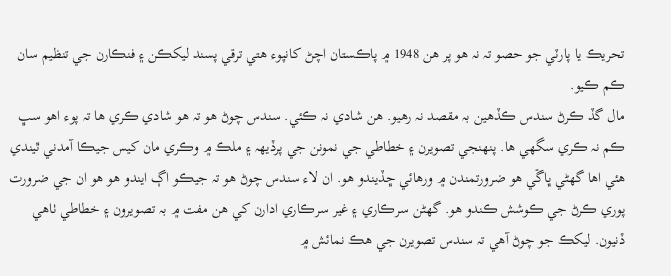تحريڪ يا پارٽي جو حصو تہ نہ هو پر هن 1948 ۾ پاڪستان اچڻ کانپوء هتي ترقي پسند ليکڪن ۽ فنڪارن جي تنظيم سان ڪم ڪيو.
مال گڏ ڪرڻ سندس ڪڏهين بہ مقصد نہ رهيو. هن شادي نہ ڪئي. سندس چوڻ هو تہ هو شادي ڪري ها تہ پوء اهو سڀ ڪم نہ ڪري سگهي ها. پنھنجي تصويرن ۽ خطاطي جي نمونن جي پرڏيھہ ۽ ملڪ ۾ وڪري مان کيس جيڪا آمدني ٿيندي هئي اها گهڻي ڀاڱي هو ضرورتمندن ۾ ورهائي ڇڏيندو هو. ان لاء سندس چوڻ هو تہ جيڪو اڳ ايندو هو هو ان جي ضرورت پوري ڪرڻ جي ڪوشش ڪندو هو. گهڻن سرڪاري ۽ غير سرڪاري ادارن کي هن مفت ۾ بہ تصويرون ۽ خطاطي ٺاهي ڏنيون. ليکڪ جو چوڻ آهي تہ سندس تصويرن جي هڪ نمائش ۾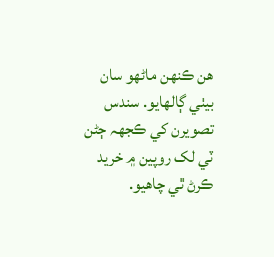هن ڪنھن ماڻھو سان بيٺي ڳالھايو. سندس تصويرن کي ڪجهہ ڄڻن ٽي لک روپين ۾ خريد ڪرڻ ٿي چاهيو.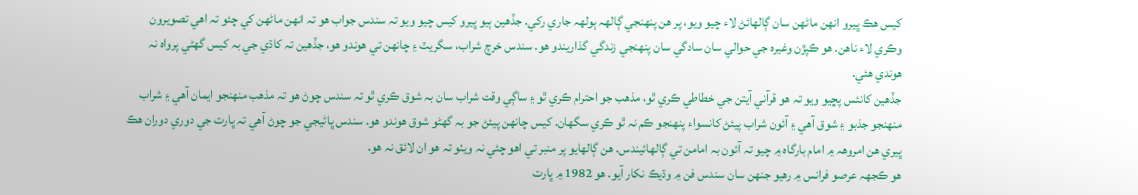کيس هڪ ڀيرو انھن ماڻھن سان ڳالھائڻ لاء چيو ويو، پر هن پنھنجي ڳالھہ ٻولھہ جاري رکي. جڏهين ٻيو ڀيرو کيس چيو ويو تہ سندس جواب هو تہ انھن ماڻھن کي چئو تہ اهي تصويرون وڪري لاء ناهن. هو ڪپڙن وغيرہ جي حوالي سان سادگي سان پنھنجي زندگي گذاريندو هو. سندس خرچ شراب، سگريٽ ۽ چانھن تي هوندو هو، جڏهين تہ کاڌي جي بہ کيس گهڻي پرواه نہ هوندي هئي.
جڏهين کانئس پڇيو ويو تہ هو قرآني آيتن جي خطاطي ڪري ٿو، مذهب جو احترام ڪري ٿو ۽ ساڳي وقت شراب سان بہ شوق ڪري ٿو تہ سندس چوڻ هو تہ مذهب منھنجو ايمان آهي ۽ شراب منھنجو جذبو ۽ شوق آهي ۽ آئون شراب پيئڻ کانسواء پنھنجو ڪم نہ ٿو ڪري سگهان. کيس چانھن پيئڻ جو بہ گهڻو شوق هوندو هو. سندس ڀاڻيجي جو چوڻ آهي تہ ڀارت جي دوري دوران هڪ ڀيري هن امروھہ ۾ امام بارگاه ۾ چيو تہ آئون بہ امامن تي ڳالھائيندس. هن ڳالھايو پر منبر تي اهو چئي نہ ويٺو تہ هو ان لائق نہ هو.
هو ڪجهہ عرصو فرانس ۾ رهيو جنھن سان سندس فن ۾ وڌيڪ نکار آيو. هو 1982 ۾ ڀارت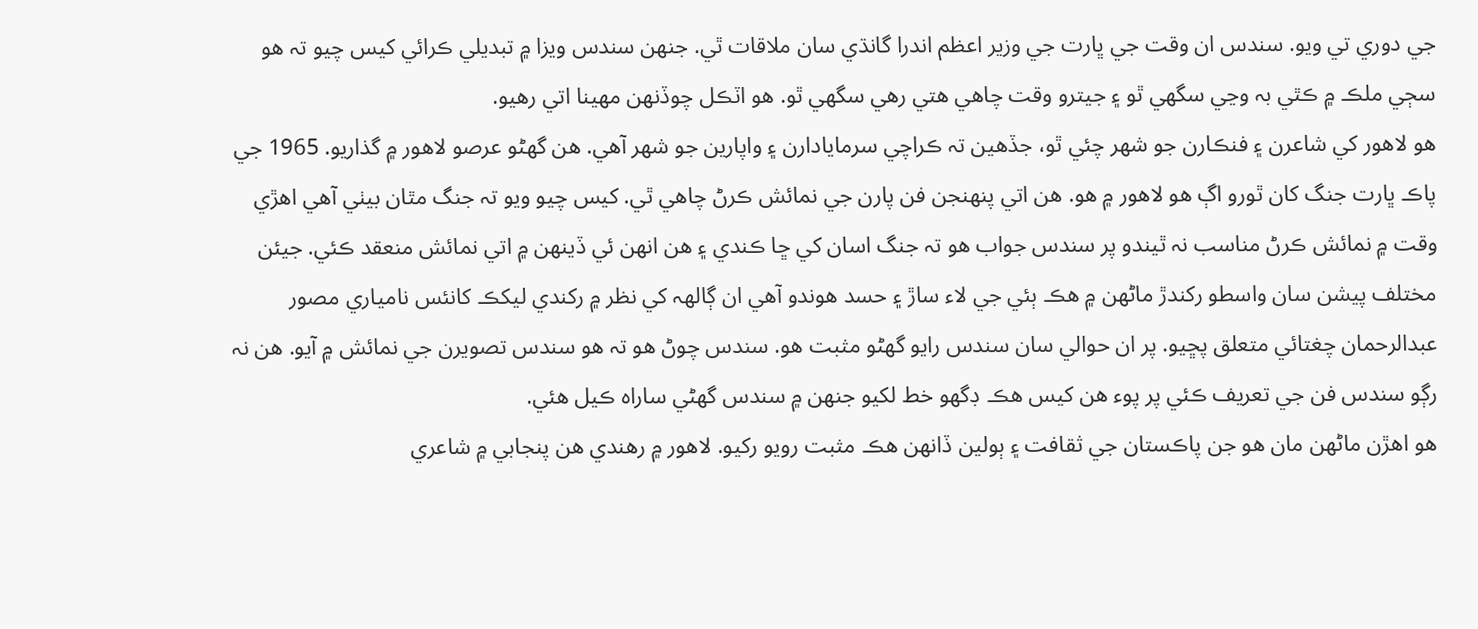جي دوري تي ويو. سندس ان وقت جي ڀارت جي وزير اعظم اندرا گانڌي سان ملاقات ٿي. جنھن سندس ويزا ۾ تبديلي ڪرائي کيس چيو تہ هو سڄي ملڪ ۾ ڪٿي بہ وڃي سگهي ٿو ۽ جيترو وقت چاهي هتي رهي سگهي ٿو. هو اٽڪل چوڏنھن مھينا اتي رهيو.
هو لاهور کي شاعرن ۽ فنڪارن جو شھر چئي ٿو، جڏهين تہ ڪراچي سرمايادارن ۽ واپارين جو شھر آهي. هن گهڻو عرصو لاهور ۾ گذاريو. 1965 جي پاڪ ڀارت جنگ کان ٿورو اڳ هو لاهور ۾ هو. هن اتي پنھنجن فن پارن جي نمائش ڪرڻ چاهي ٿي. کيس چيو ويو تہ جنگ مٿان بيٺي آهي اهڙي وقت ۾ نمائش ڪرڻ مناسب نہ ٿيندو پر سندس جواب هو تہ جنگ اسان کي ڇا ڪندي ۽ هن انھن ئي ڏينھن ۾ اتي نمائش منعقد ڪئي. جيئن مختلف پيشن سان واسطو رکندڙ ماڻھن ۾ هڪ ٻئي جي لاء ساڙ ۽ حسد هوندو آهي ان ڳالھہ کي نظر ۾ رکندي ليکڪ کانئس نامياري مصور عبدالرحمان چغتائي متعلق پڇيو. پر ان حوالي سان سندس رايو گهڻو مثبت هو. سندس چوڻ هو تہ هو سندس تصويرن جي نمائش ۾ آيو. هن نہ رڳو سندس فن جي تعريف ڪئي پر پوء هن کيس هڪ ڊگهو خط لکيو جنھن ۾ سندس گهڻي ساراه ڪيل هئي.
هو اهڙن ماڻھن مان هو جن پاڪستان جي ثقافت ۽ ٻولين ڏانھن هڪ مثبت رويو رکيو. لاهور ۾ رهندي هن پنجابي ۾ شاعري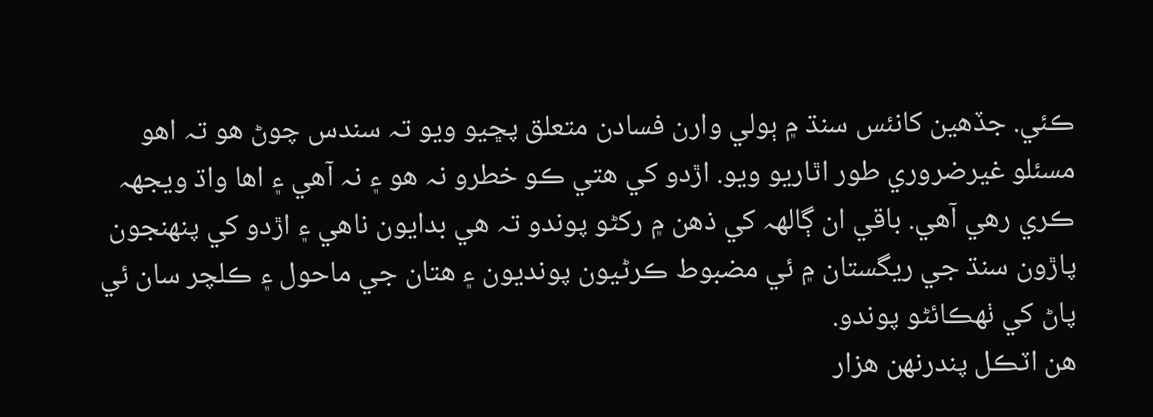ڪئي. جڏهين کانئس سنڌ ۾ ٻولي وارن فسادن متعلق پڇيو ويو تہ سندس چوڻ هو تہ اهو مسئلو غيرضروري طور اٿاريو ويو. اڙدو کي هتي ڪو خطرو نہ هو ۽ نہ آهي ۽ اها واڌ ويجهہ ڪري رهي آهي. باقي ان ڳالھہ کي ذهن ۾ رکڻو پوندو تہ هي بدايون ناهي ۽ اڙدو کي پنھنجون پاڙون سنڌ جي ريگستان ۾ ئي مضبوط ڪرڻيون پونديون ۽ هتان جي ماحول ۽ ڪلچر سان ئي پاڻ کي ٺھڪائڻو پوندو.
هن اٽڪل پندرنھن هزار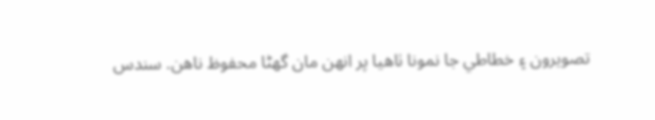تصويرون ۽ خطاطي جا نمونا ٺاهيا پر انھن مان گهڻا محفوظ ناهن. سندس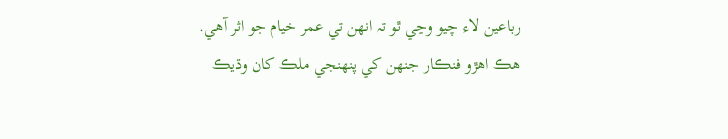رباعين لاء چيو وڃي ٿو تہ انھن تي عمر خيام جو اثر آهي.
هڪ اهڙو فنڪار جنھن کي پنھنجي ملڪ کان وڌيڪ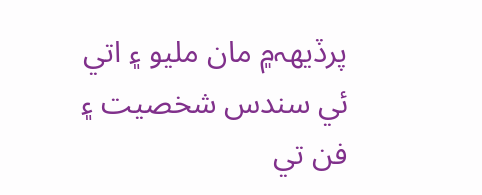پرڏيھہ۾ مان مليو ۽ اتي ئي سندس شخصيت ۽ فن تي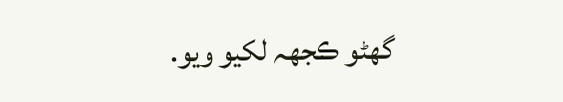گهڻو ڪجهہ لکيو ويو.